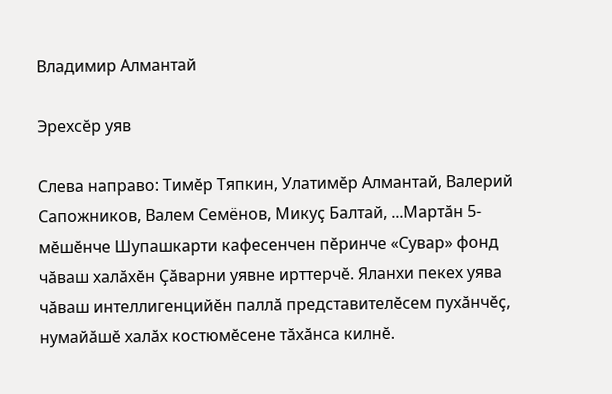Владимир Алмантай

Эрехсĕр уяв

Слева направо: Тимӗр Тяпкин, Улатимӗр Алмантай, Валерий Сапожников, Валем Семёнов, Микуҫ Балтай, ...Мартӑн 5-мӗшӗнче Шупашкарти кафесенчен пӗринче «Сувар» фонд чӑваш халӑхӗн Ҫӑварни уявне ирттерчӗ. Яланхи пекех уява чӑваш интеллигенцийӗн паллӑ представителӗсем пухӑнчӗҫ, нумайӑшӗ халӑх костюмӗсене тӑхӑнса килнӗ.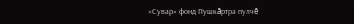«Сувар» фонд Пушкăртра пулчĕ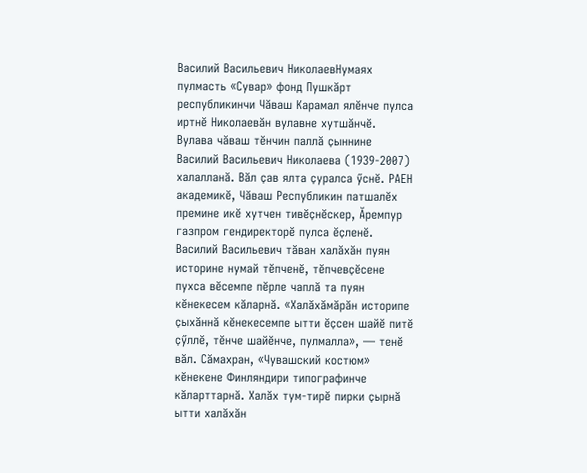Василий Васильевич НиколаевНумаях пулмасть «Сувар» фонд Пушкӑрт республикинчи Чӑваш Карамал ялӗнче пулса иртнӗ Николаевӑн вулавне хутшӑнчӗ. Вулава чӑваш тӗнчин паллӑ ҫыннине Василий Васильевич Николаева (1939-2007) халалланӑ. Вӑл ҫав ялта ҫуралса ӳснӗ. РАЕН академикӗ, Чӑваш Республикин патшалӗх премине икӗ хутчен тивӗҫнӗскер, Ӑремпур газпром гендиректорӗ пулса ӗҫленӗ. Василий Васильевич тӑван халӑхӑн пуян историне нумай тӗпченӗ, тӗпчевҫӗсене пухса вӗсемпе пӗрле чаплӑ та пуян кӗнекесем кӑларнӑ. «Халӑхӑмӑрӑн историпе ҫыхӑннӑ кӗнекесемпе ытти ӗҫсен шайӗ питӗ ҫӳллӗ, тӗнче шайӗнче, пулмалла», — тенӗ вӑл. Сӑмахран, «Чувашский костюм» кӗнекене Финляндири типографинче кӑларттарнӑ. Халӑх тум-тирӗ пирки ҫырнӑ ытти халӑхӑн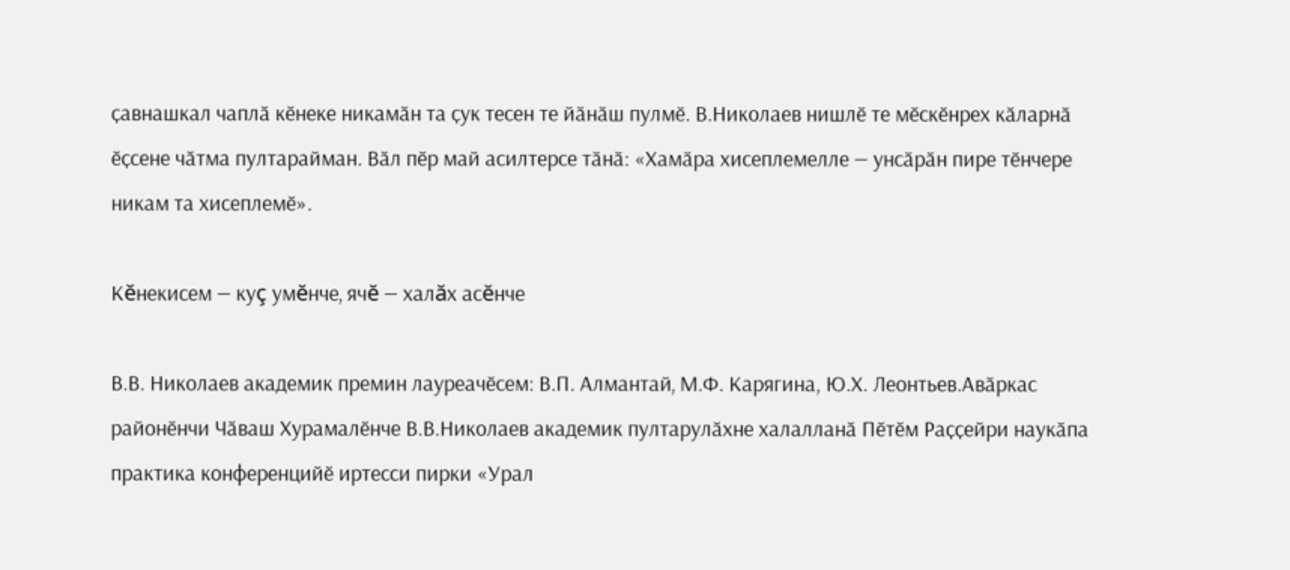ҫавнашкал чаплӑ кӗнеке никамӑн та ҫук тесен те йӑнӑш пулмӗ. В.Николаев нишлӗ те мӗскӗнрех кӑларнӑ ӗҫсене чӑтма пултарайман. Вӑл пӗр май асилтерсе тӑнӑ: «Хамӑра хисеплемелле — унсӑрӑн пире тӗнчере никам та хисеплемӗ».

Кĕнекисем — куç умĕнче‚ ячĕ — халăх асĕнче

В.В. Николаев академик премин лауреачӗсем: В.П. Алмантай‚ М.Ф. Карягина, Ю.Х. Леонтьев.Авӑркас районӗнчи Чӑваш Хурамалӗнче В.В.Николаев академик пултарулӑхне халалланӑ Пӗтӗм Раҫҫейри наукӑпа практика конференцийӗ иртесси пирки «Урал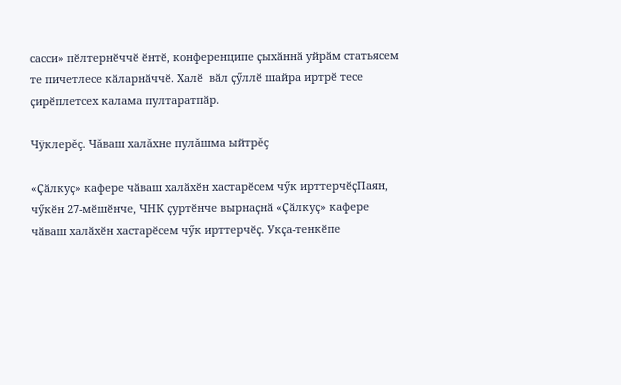сасси» пӗлтернӗччӗ ӗнтӗ‚ конференципе ҫыхӑннӑ уйрӑм статьясем те пичетлесе кӑларнӑччӗ. Халӗ  вӑл ҫӳллӗ шайра иртрӗ тесе ҫирӗплетсех калама пултаратпӑр.

Чÿклерĕç. Чăваш халăхне пулăшма ыйтрĕç

«Ҫӑлкуҫ» кафере чӑваш халӑхӗн хастарӗсем чӳк ирттерчӗҫПаян, чӳкӗн 27-мӗшӗнче, ЧНК ҫуртӗнче вырнаҫнӑ «Ҫӑлкуҫ» кафере чӑваш халӑхӗн хастарӗсем чӳк ирттерчӗҫ. Укҫа-тенкӗпе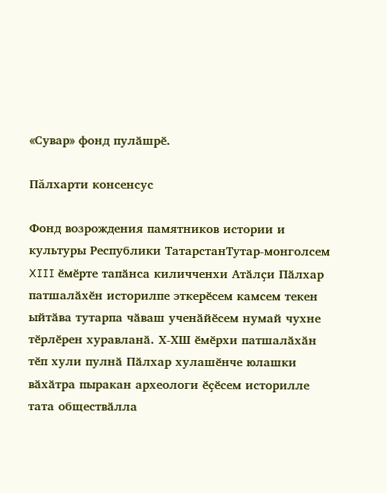«Сувар» фонд пулӑшрӗ.

Пăлхарти консенсус

Фонд возрождения памятников истории и культуры Республики ТатарстанТутар-монголсем XIII ӗмӗрте тапӑнса киличченхи Атӑлҫи Пӑлхар патшалӑхӗн историлпе эткерӗсем камсем текен ыйтӑва тутарпа чӑваш ученӑйӗсем нумай чухне тӗрлӗрен хуравланӑ. Х-ХШ ӗмӗрхи патшалӑхӑн тӗп хули пулнӑ Пӑлхар хулашӗнче юлашки вӑхӑтра пыракан археологи ӗҫӗсем историлле тата обществӑлла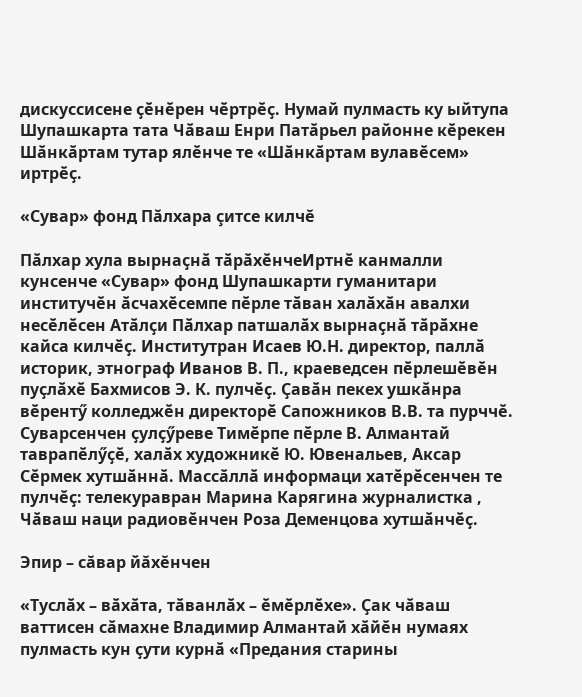дискуссисене ҫӗнӗрен чӗртрӗҫ. Нумай пулмасть ку ыйтупа Шупашкарта тата Чӑваш Енри Патӑрьел районне кӗрекен Шӑнкӑртам тутар ялӗнче те «Шӑнкӑртам вулавӗсем» иртрӗҫ.

«Сувар» фонд Пăлхара çитсе килчĕ

Пӑлхар хула вырнаҫнӑ тӑрӑхӗнчеИртнӗ канмалли кунсенче «Сувар» фонд Шупашкарти гуманитари институчӗн ӑсчахӗсемпе пӗрле тӑван халӑхӑн авалхи несӗлӗсен Атӑлҫи Пӑлхар патшалӑх вырнаҫнӑ тӑрӑхне кайса килчӗҫ. Институтран Исаев Ю.Н. директор, паллӑ историк, этнограф Иванов В. П., краеведсен пӗрлешӗвӗн пуҫлӑхӗ Бахмисов Э. К. пулчӗҫ. Ҫавӑн пекех ушкӑнра вӗрентӳ колледжӗн директорӗ Сапожников В.В. та пурччӗ. Суварсенчен ҫулҫӳреве Тимӗрпе пӗрле В. Алмантай таврапӗлӳҫӗ, халӑх художникӗ Ю. Ювенальев, Аксар Сӗрмек хутшӑннӑ. Массӑллӑ информаци хатӗрӗсенчен те пулчӗҫ: телекуравран Марина Карягина журналистка , Чӑваш наци радиовӗнчен Роза Деменцова хутшӑнчӗҫ.

Эпир – сăвар йăхĕнчен

«Туслӑх – вӑхӑта, тӑванлӑх – ӗмӗрлӗхе». Ҫак чӑваш ваттисен сӑмахне Владимир Алмантай хӑйӗн нумаях пулмасть кун ҫути курнӑ «Предания старины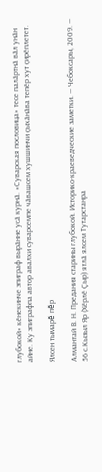глубокой» кӗнекинче эпиграф вырӑнне усӑ курнӑ. «Суварская пословица» тесе палӑртнӑ вӑл унӑн айне. Ку эпиграфпа автор авалхи суварсемпе чӑвашсем хушшинчи ҫыхӑнӑва тепӗр хут ҫирӗплетет.

Ялсен тымарĕ пĕр

Алмантай В. Н. Предания старины глубокой. Историко-краеведческие заметки. — Чебоксары, 2009. — 56 с.Кызыл Яр (Хӗрлӗ Ҫыр) ятлӑ ялсем Тутарстанра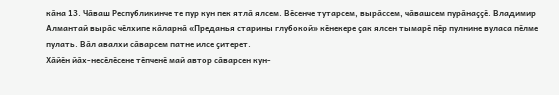кӑна 13. Чӑваш Республикинче те пур кун пек ятлӑ ялсем. Вӗсенче тутарсем, вырӑссем, чӑвашсем пурӑнаҫҫӗ. Владимир Алмантай вырӑс чӗлхипе кӑларнӑ «Преданья старины глубокой» кӗнекере ҫак ялсен тымарӗ пӗр пулнине вуласа пӗлме пулать. Вӑл авалхи сӑварсем патне илсе ҫитерет.
Хӑйӗн йӑх-несӗлӗсене тӗпченӗ май автор сӑварсен кун-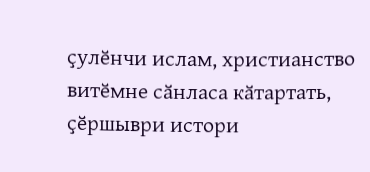ҫулӗнчи ислам, христианство витӗмне сӑнласа кӑтартать, ҫӗршыври истори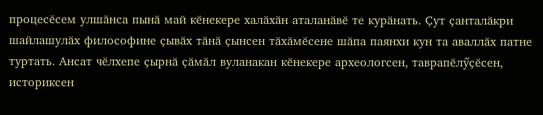процесӗсем улшӑнса пынӑ май кӗнекере халӑхӑн аталанӑвӗ те курӑнать. Ҫут ҫанталӑкри шайлашулӑх философине ҫывӑх тӑнӑ ҫынсен тӑхӑмӗсене шӑпа паянхи кун та аваллӑх патне туртать. Ансат чӗлхепе ҫырнӑ ҫӑмӑл вуланакан кӗнекере археологсен, таврапӗлӳҫӗсен, историксен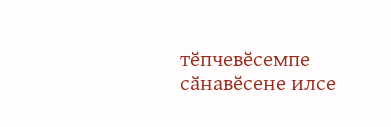тӗпчевӗсемпе сӑнавӗсене илсе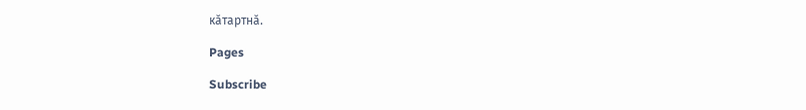кӑтартнӑ.

Pages

Subscribe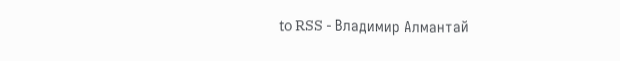to RSS - Владимир Алмантай